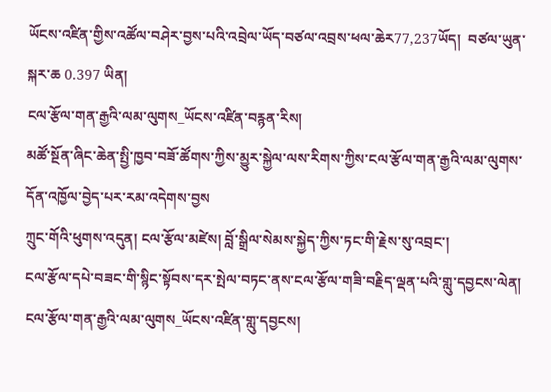ཡོངས་འཛིན་གྱིས་འཚོལ་བཤེར་བྱས་པའི་འབྲེལ་ཡོད་བཙལ་འབྲས་ཕལ་ཆེར77,237ཡོད།  བཙལ་ཡུན་སྐར་ཆ 0.397 ཡིན།
ངལ་རྩོལ་གན་རྒྱའི་ལམ་ལུགས_ཡོངས་འཛིན་བརྙན་རིས།
མཚོ་སྔོན་ཞིང་ཆེན་སྤྱི་ཁྱབ་བཟོ་ཚོགས་ཀྱིས་མྱུར་སྐྱེལ་ལས་རིགས་ཀྱིས་ངལ་རྩོལ་གན་རྒྱའི་ལམ་ལུགས་དོན་འཁྱོལ་བྱེད་པར་རམ་འདེགས་བྱས
ཀྲུང་གོའི་ཕུགས་འདུན། ངལ་རྩོལ་མཛེས། བློ་སྒྲིལ་སེམས་སྐྱེད་ཀྱིས་ཏང་གི་རྗེས་སུ་འབྲང་།
ངལ་རྩོལ་དཔེ་བཟང་གི་སྙིང་སྟོབས་དར་སྤེལ་བཏང་ནས་ངལ་རྩོལ་གཟི་བརྗིད་ལྡན་པའི་གླུ་དབྱངས་ལེན།
ངལ་རྩོལ་གན་རྒྱའི་ལམ་ལུགས_ཡོངས་འཛིན་གླུ་དབྱངས།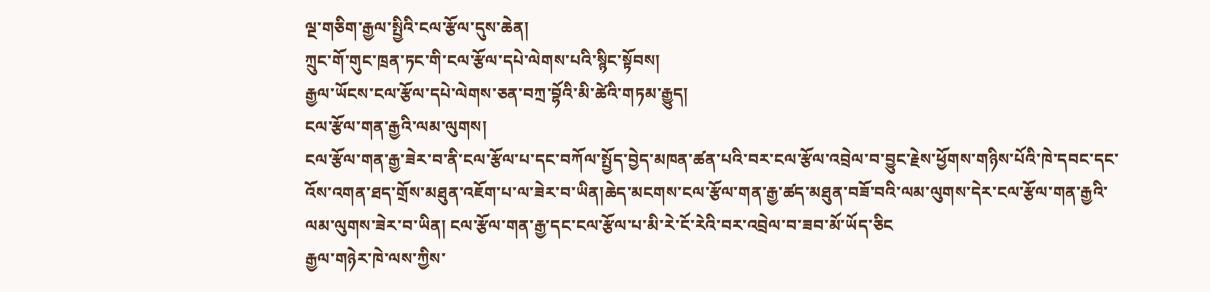ལྔ་གཅིག་རྒྱལ་སྤྱིའི་ངལ་རྩོལ་དུས་ཆེན།
ཀྲུང་གོ་གུང་ཁྲན་ཏང་གི་ངལ་རྩོལ་དཔེ་ལེགས་པའི་སྙིང་སྟོབས།
རྒྱལ་ཡོངས་ངལ་རྩོལ་དཔེ་ལེགས་ཅན་བཀྲ་བྷོའི་མི་ཚེའི་གཏམ་རྒྱུད།
ངལ་རྩོལ་གན་རྒྱའི་ལམ་ལུགས།
ངལ་རྩོལ་གན་རྒྱ་ཟེར་བ་ནི་ངལ་རྩོལ་པ་དང་བཀོལ་སྤྱོད་བྱེད་མཁན་ཚན་པའི་བར་ངལ་རྩོལ་འབྲེལ་བ་བྱུང་རྗེས་ཕྱོགས་གཉིས་པོའི་ཁེ་དབང་དང་འོས་འགན་ཐད་གྲོས་མཐུན་འཇོག་པ་ལ་ཟེར་བ་ཡིན།ཆེད་མངགས་ངལ་རྩོལ་གན་རྒྱ་ཚད་མཐུན་བཟོ་བའི་ལམ་ལུགས་དེར་ངལ་རྩོལ་གན་རྒྱའི་ལམ་ལུགས་ཟེར་བ་ཡིན། ངལ་རྩོལ་གན་རྒྱ་དང་ངལ་རྩོལ་པ་མི་རེ་ངོ་རེའི་བར་འབྲེལ་བ་ཟབ་མོ་ཡོད་ཅིང
རྒྱལ་གཉེར་ཁེ་ལས་ཀྱིས་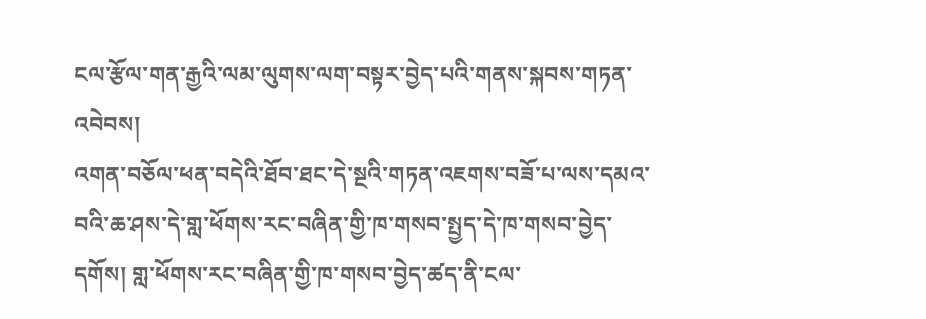ངལ་རྩོལ་གན་རྒྱའི་ལམ་ལུགས་ལག་བསྟར་བྱེད་པའི་གནས་སྐབས་གཏན་འབེབས།
འགན་བཅོལ་ཕན་བདེའི་ཐོབ་ཐང་དེ་སྔའི་གཏན་འཇགས་བཟོ་པ་ལས་དམའ་བའི་ཆ་ཤས་དེ་གླ་ཕོགས་རང་བཞིན་གྱི་ཁ་གསབ་སྤྱད་དེ་ཁ་གསབ་བྱེད་དགོས། གླ་ཕོགས་རང་བཞིན་གྱི་ཁ་གསབ་བྱེད་ཚད་ནི་ངལ་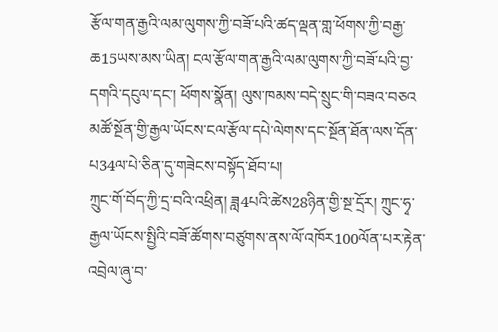རྩོལ་གན་རྒྱའི་ལམ་ལུགས་ཀྱི་བཟོ་པའི་ཚད་ལྡན་གླ་ཕོགས་ཀྱི་བརྒྱ་ཆ15ཡས་མས་ཡིན། ངལ་རྩོལ་གན་རྒྱའི་ལམ་ལུགས་ཀྱི་བཟོ་པའི་བྱ་དགའི་དངུལ་དང་། ཕོགས་སྣོན། ལུས་ཁམས་བདེ་སྲུང་གི་བཟའ་བཅའ
མཚོ་སྔོན་གྱི་རྒྱལ་ཡོངས་ངལ་རྩོལ་དཔེ་ལེགས་དང་སྔོན་ཐོན་ལས་དོན་པ34ལ་པེ་ཅིན་དུ་གཟེངས་བསྟོད་ཐོབ་པ།
ཀྲུང་གོ་བོད་ཀྱི་དྲ་བའི་འཕྲིན། ཟླ4པའི་ཚེས28ཉིན་གྱི་སྔ་དྲོར། ཀྲུང་ཧྭ་རྒྱལ་ཡོངས་སྤྱིའི་བཟོ་ཚོགས་བཙུགས་ནས་ལོ་འཁོར100ལོན་པར་རྟེན་འབྲེལ་ཞུ་བ་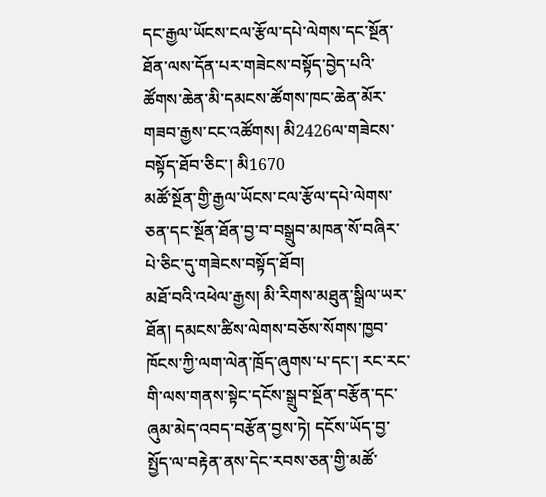དང་རྒྱལ་ཡོངས་ངལ་རྩོལ་དཔེ་ལེགས་དང་སྔོན་ཐོན་ལས་དོན་པར་གཟེངས་བསྟོད་བྱེད་པའི་ཚོགས་ཆེན་མི་དམངས་ཚོགས་ཁང་ཆེན་མོར་གཟབ་རྒྱས་ངང་འཚོགས། མི2426ལ་གཟེངས་བསྟོད་ཐོབ་ཅིང་། མི1670
མཚོ་སྔོན་གྱི་རྒྱལ་ཡོངས་ངལ་རྩོལ་དཔེ་ལེགས་ཅན་དང་སྔོན་ཐོན་བྱ་བ་བསྒྲུབ་མཁན་སོ་བཞིར་པེ་ཅིང་དུ་གཟེངས་བསྟོད་ཐོབ།
མཐོ་བའི་འཕེལ་རྒྱས། མི་རིགས་མཐུན་སྒྲིལ་ཡར་ཐོན། དམངས་ཚིས་ལེགས་བཅོས་སོགས་ཁྱབ་ཁོངས་ཀྱི་ལག་ལེན་ཁྲོད་ཞུགས་པ་དང་། རང་རང་གི་ལས་གནས་སྟེང་དངོས་སྒྲུབ་སྔོན་བརྩོན་དང་ཞུམ་མེད་འབད་བརྩོན་བྱས་ཏེ། དངོས་ཡོད་བྱ་སྤྱོད་ལ་བརྟེན་ནས་དེང་རབས་ཅན་གྱི་མཚོ་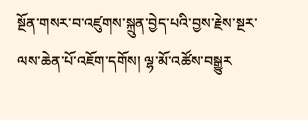སྔོན་གསར་བ་འཛུགས་སྐྲུན་བྱེད་པའི་བྱས་རྗེས་སྔར་ལས་ཆེན་པོ་འཇོག་དགོས། ལྷ་མོ་འཚོས་བསྒྱུར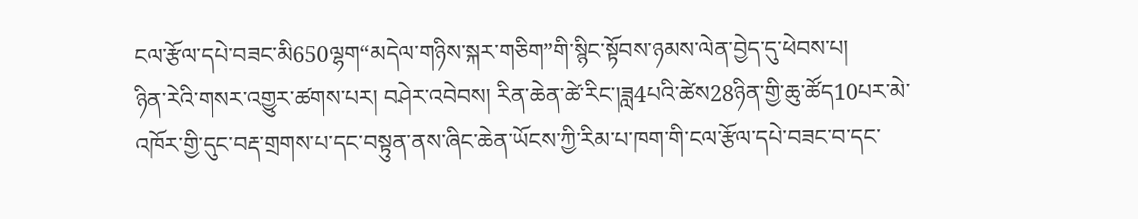ངལ་རྩོལ་དཔེ་བཟང་མི650ལྷག“མདེལ་གཉིས་སྐར་གཅིག”གི་སྙིང་སྟོབས་ཉམས་ལེན་བྱེད་དུ་ཕེབས་པ།
ཉིན་རེའི་གསར་འགྱུར་ཚགས་པར། བཤེར་འབེབས། རིན་ཆེན་ཚེ་རིང་།ཟླ4པའི་ཚེས28ཉིན་གྱི་ཆུ་ཚོད10པར་མེ་འཁོར་གྱི་དུང་བརྡ་གྲགས་པ་དང་བསྟུན་ནས་ཞིང་ཆེན་ཡོངས་ཀྱི་རིམ་པ་ཁག་གི་ངལ་རྩོལ་དཔེ་བཟང་བ་དང་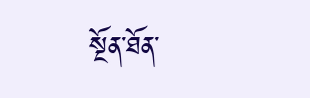སྔོན་ཐོན་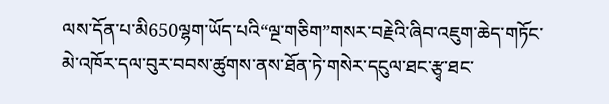ལས་དོན་པ་མི650ལྷག་ཡོད་པའི“ལྔ་གཅིག”གསར་བརྗེའི་ཞིབ་འཇུག་ཆེད་གཏོང་མེ་འཁོར་དལ་བུར་བབས་ཚུགས་ནས་ཐོན་ཏེ་གསེར་དངུལ་ཐང་རྩྭ་ཐང་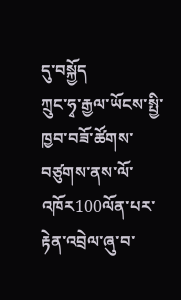དུ་བསྐྱོད
ཀྲུང་ཧྭ་རྒྱལ་ཡོངས་སྤྱི་ཁྱབ་བཟོ་ཚོགས་བཙུགས་ནས་ལོ་འཁོར100ལོན་པར་རྟེན་འབྲེལ་ཞུ་བ་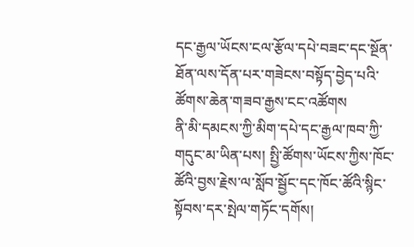དང་རྒྱལ་ཡོངས་ངལ་རྩོལ་དཔེ་བཟང་དང་སྔོན་ཐོན་ལས་དོན་པར་གཟེངས་བསྟོད་བྱེད་པའི་ཚོགས་ཆེན་གཟབ་རྒྱས་ངང་འཚོགས
ནི་མི་དམངས་ཀྱི་མིག་དཔེ་དང་རྒྱལ་ཁབ་ཀྱི་གདུང་མ་ཡིན་པས། སྤྱི་ཚོགས་ཡོངས་ཀྱིས་ཁོང་ཚོའི་བྱས་རྗེས་ལ་སློབ་སྦྱོང་དང་ཁོང་ཚོའི་སྙིང་སྟོབས་དར་སྤེལ་གཏོང་དགོས།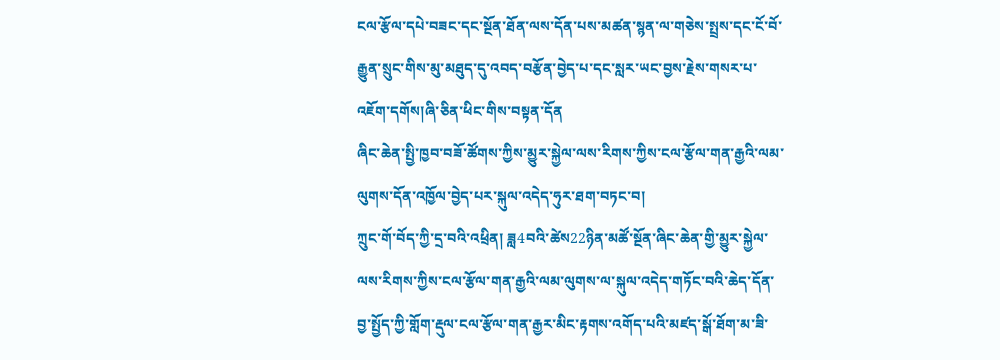ངལ་རྩོལ་དཔེ་བཟང་དང་སྔོན་ཐོན་ལས་དོན་པས་མཚན་སྙན་ལ་གཅེས་སྤྲས་དང་ངོ་བོ་རྒྱུན་སྲུང་གིས་མུ་མཐུད་དུ་འབད་བརྩོན་བྱེད་པ་དང་སླར་ཡང་བྱས་རྗེས་གསར་པ་འཇོག་དགོས།ཞི་ཅིན་ཕིང་གིས་བསྟན་དོན
ཞིང་ཆེན་སྤྱི་ཁྱབ་བཟོ་ཚོགས་ཀྱིས་མྱུར་སྐྱེལ་ལས་རིགས་ཀྱིས་ངལ་རྩོལ་གན་རྒྱའི་ལམ་ལུགས་དོན་འཁྱོལ་བྱེད་པར་སྐུལ་འདེད་ཧུར་ཐག་བཏང་བ།
ཀྲུང་གོ་བོད་ཀྱི་དྲ་བའི་འཕྲིན། ཟླ4བའི་ཚེས22ཉིན་མཚོ་སྔོན་ཞིང་ཆེན་གྱི་མྱུར་སྐྱེལ་ལས་རིགས་ཀྱིས་ངལ་རྩོལ་གན་རྒྱའི་ལམ་ལུགས་ལ་སྐུལ་འདེད་གཏོང་བའི་ཆེད་དོན་བྱ་སྤྱོད་ཀྱི་གློག་རྡུལ་ངལ་རྩོལ་གན་རྒྱར་མིང་རྟགས་འགོད་པའི་མཛད་སྒོ་ཐོག་མ་ཟི་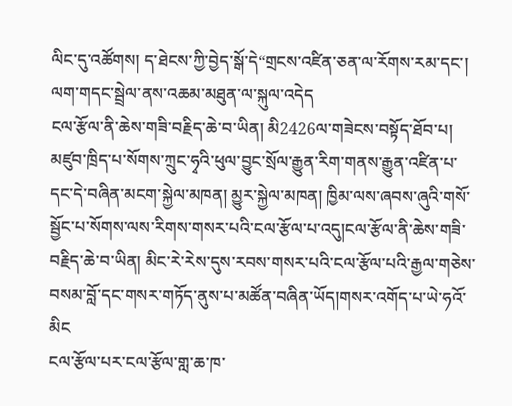ལིང་དུ་འཚོགས། ད་ཐེངས་ཀྱི་བྱེད་སྒོ་དེ“གྲངས་འཛིན་ཅན་ལ་རོགས་རམ་དང་། ལག་གདང་སྦྲེལ་ནས་འཆམ་མཐུན་ལ་སྐུལ་འདེད
ངལ་རྩོལ་ནི་ཆེས་གཟི་བརྗིད་ཆེ་བ་ཡིན། མི2426ལ་གཟེངས་བསྟོད་ཐོབ་པ།
མཛུབ་ཁྲིད་པ་སོགས་ཀྲུང་ཧྭའི་ཕུལ་བྱུང་སྲོལ་རྒྱུན་རིག་གནས་རྒྱུན་འཛིན་པ་དང་དེ་བཞིན་མངག་སྐྱེལ་མཁན། མྱུར་སྐྱེལ་མཁན། ཁྱིམ་ལས་ཞབས་ཞུའི་གསོ་སྦྱོང་པ་སོགས་ལས་རིགས་གསར་པའི་ངལ་རྩོལ་པ་འདུ།ངལ་རྩོལ་ནི་ཆེས་གཟི་བརྗིད་ཆེ་བ་ཡིན། མིང་རེ་རེས་དུས་རབས་གསར་པའི་ངལ་རྩོལ་པའི་རྒྱལ་གཅེས་བསམ་བློ་དང་གསར་གཏོད་ནུས་པ་མཚོན་བཞིན་ཡོད།གསར་འགོད་པ་ཡེ་ཧའོ་མིང
ངལ་རྩོལ་པར་ངལ་རྩོལ་གླ་ཆ་ཁ་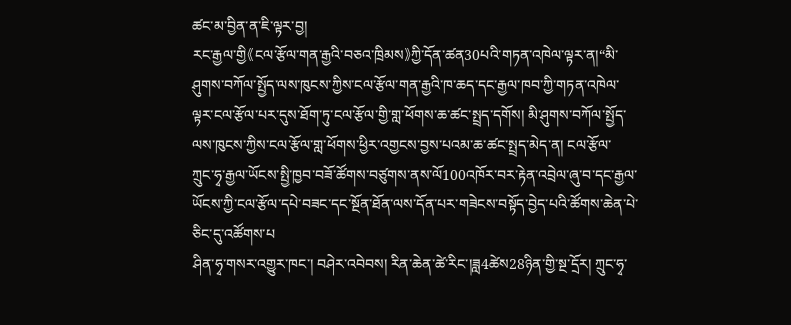ཚང་མ་བྱིན་ན་ཇི་ལྟར་བྱ།
རང་རྒྱལ་གྱི《ངལ་རྩོལ་གན་རྒྱའི་བཅའ་ཁྲིམས》ཀྱི་དོན་ཚན30པའི་གཏན་འཁེལ་ལྟར་ན།“མི་ཤུགས་བཀོལ་སྤྱོད་ལས་ཁུངས་ཀྱིས་ངལ་རྩོལ་གན་རྒྱའི་ཁ་ཆད་དང་རྒྱལ་ཁབ་ཀྱི་གཏན་འཁེལ་ལྟར་ངལ་རྩོལ་པར་དུས་ཐོག་ཏུ་ངལ་རྩོལ་གྱི་གླ་ཕོགས་ཆ་ཚང་སྤྲད་དགོས། མི་ཤུགས་བཀོལ་སྤྱོད་ལས་ཁུངས་ཀྱིས་ངལ་རྩོལ་གླ་ཕོགས་ཕྱིར་འགྱངས་བྱས་པའམ་ཆ་ཚང་སྤྲད་མེད་ན། ངལ་རྩོལ་
ཀྲུང་ཧྭ་རྒྱལ་ཡོངས་སྤྱི་ཁྱབ་བཟོ་ཚོགས་བཙུགས་ནས་ལོ100འཁོར་བར་རྟེན་འབྲེལ་ཞུ་བ་དང་རྒྱལ་ཡོངས་ཀྱི་ངལ་རྩོལ་དཔེ་བཟང་དང་སྔོན་ཐོན་ལས་དོན་པར་གཟེངས་བསྟོད་བྱེད་པའི་ཚོགས་ཆེན་པེ་ཅིང་དུ་འཚོགས་པ
ཤིན་ཧྭ་གསར་འགྱུར་ཁང་། བཤེར་འབེབས། རིན་ཆེན་ཚེ་རིང་།ཟླ4ཚེས28ཉིན་གྱི་སྔ་དྲོར། ཀྲུང་ཧྭ་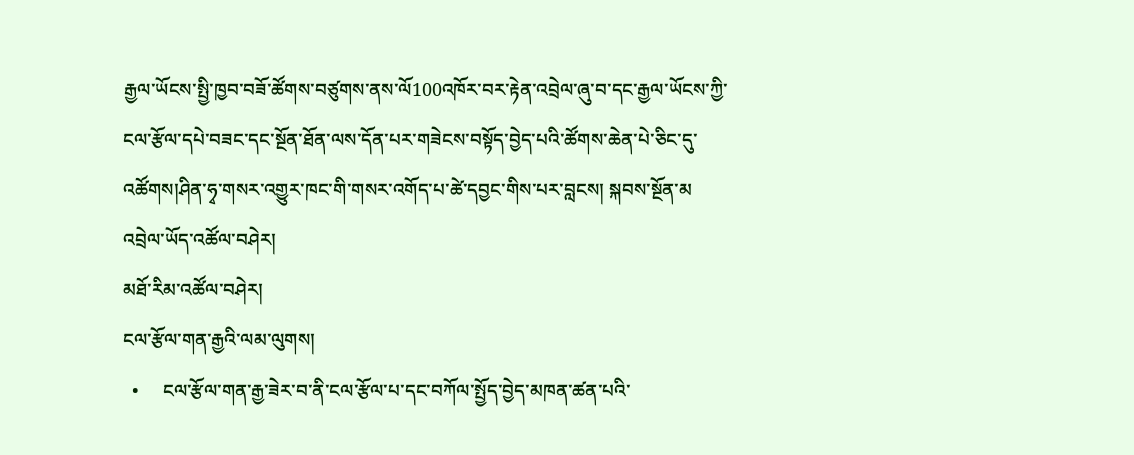རྒྱལ་ཡོངས་སྤྱི་ཁྱབ་བཟོ་ཚོགས་བཙུགས་ནས་ལོ100འཁོར་བར་རྟེན་འབྲེལ་ཞུ་བ་དང་རྒྱལ་ཡོངས་ཀྱི་ངལ་རྩོལ་དཔེ་བཟང་དང་སྔོན་ཐོན་ལས་དོན་པར་གཟེངས་བསྟོད་བྱེད་པའི་ཚོགས་ཆེན་པེ་ཅིང་དུ་འཚོགས།ཤིན་ཧྭ་གསར་འགྱུར་ཁང་གི་གསར་འགོད་པ་ཚེ་དབྱང་གིས་པར་བླངས། སྐབས་སྔོན་མ
འབྲེལ་ཡོད་འཚོལ་བཤེར།
མཐོ་རིམ་འཚོལ་བཤེར།
ངལ་རྩོལ་གན་རྒྱའི་ལམ་ལུགས།
  •     ངལ་རྩོལ་གན་རྒྱ་ཟེར་བ་ནི་ངལ་རྩོལ་པ་དང་བཀོལ་སྤྱོད་བྱེད་མཁན་ཚན་པའི་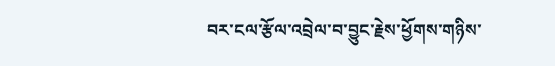བར་ངལ་རྩོལ་འབྲེལ་བ་བྱུང་རྗེས་ཕྱོགས་གཉིས་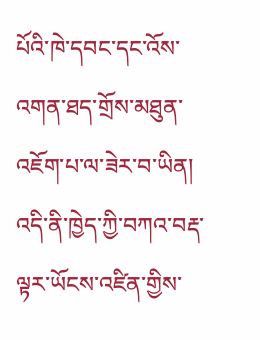པོའི་ཁེ་དབང་དང་འོས་འགན་ཐད་གྲོས་མཐུན་འཇོག་པ་ལ་ཟེར་བ་ཡིན།
འདི་ནི་ཁྱེད་ཀྱི་བཀའ་བརྡ་ལྟར་ཡོངས་འཛིན་གྱིས་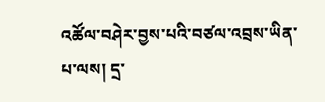འཚོལ་བཤེར་བྱས་པའི་བཙལ་འབྲས་ཡིན་པ་ལས། དྲ་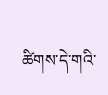ཚིགས་དེ་གའི་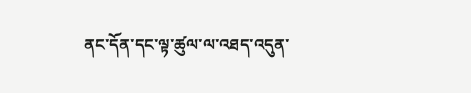ནང་དོན་དང་ལྟ་ཚུལ་ལ་འཐད་འདུན་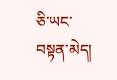ཅི་ཡང་བསྟན་མེད།